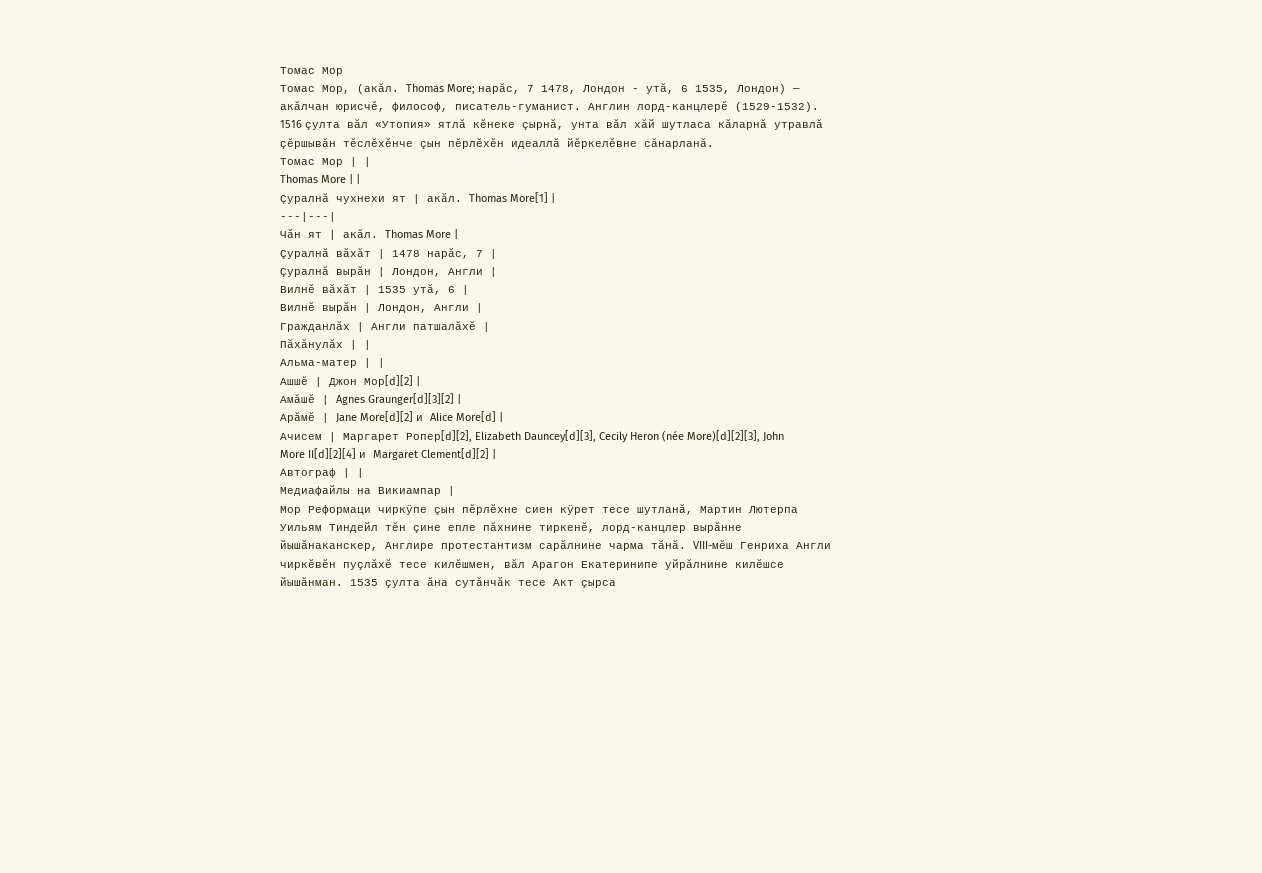Томас Мор
Томас Мор, (акăл. Thomas More; нарăс, 7 1478, Лондон - утă, 6 1535, Лондон) — акăлчан юрисчĕ, философ, писатель-гуманист. Англин лорд-канцлерĕ (1529-1532). 1516 çулта вăл «Утопия» ятлă кĕнеке çырнă, унта вăл хăй шутласа кăларнă утравлă çĕршывăн тĕслĕхĕнче çын пĕрлĕхĕн идеаллă йĕркелĕвне сăнарланă.
Томас Мор | |
Thomas More | |
Çуралнă чухнехи ят | акăл. Thomas More[1] |
---|---|
Чӑн ят | акăл. Thomas More |
Çуралнă вăхăт | 1478 нарăс, 7 |
Çуралнă вырăн | Лондон, Англи |
Вилнĕ вăхăт | 1535 утă, 6 |
Вилнĕ вырăн | Лондон, Англи |
Гражданлăх | Англи патшалăхĕ |
Пăхăнулăх | |
Альма-матер | |
Ашшĕ | Джон Мор[d][2] |
Амăшĕ | Agnes Graunger[d][3][2] |
Арăмӗ | Jane More[d][2] и Alice More[d] |
Ачисем | Маргарет Ропер[d][2], Elizabeth Dauncey[d][3], Cecily Heron (née More)[d][2][3], John More II[d][2][4] и Margaret Clement[d][2] |
Автограф | |
Медиафайлы на Викиампар |
Мор Реформаци чиркÿпе çын пĕрлĕхне сиен кÿрет тесе шутланă, Мартин Лютерпа Уильям Тиндейл тĕн çине епле пăхнине тиркенĕ, лорд-канцлер вырăнне йышăнаканскер, Англире протестантизм сарăлнине чарма тăнă. VIII-мĕш Генриха Англи чиркĕвĕн пуçлăхĕ тесе килĕшмен, вăл Арагон Екатеринипе уйрăлнине килĕшсе йышăнман. 1535 çулта ăна сутăнчăк тесе Акт çырса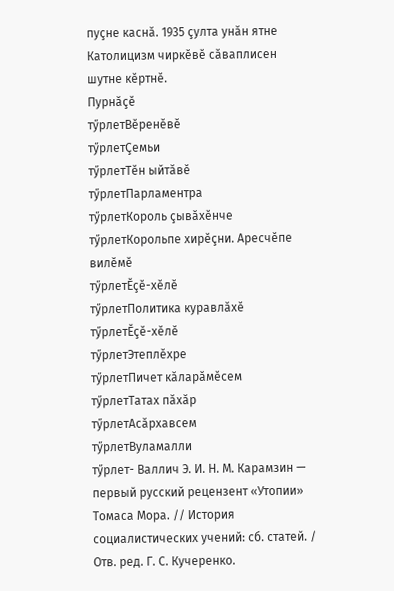пуçне каснă. 1935 çулта унăн ятне Католицизм чиркĕвĕ сăваплисен шутне кĕртнĕ.
Пурнăçĕ
тӳрлетВĕренĕвĕ
тӳрлетÇемьи
тӳрлетТĕн ыйтăвĕ
тӳрлетПарламентра
тӳрлетКороль çывăхĕнче
тӳрлетКорольпе хирĕçни. Аресчĕпе вилĕмĕ
тӳрлетĔçĕ-хĕлĕ
тӳрлетПолитика куравлăхĕ
тӳрлетĔçĕ-хĕлĕ
тӳрлетЭтеплĕхре
тӳрлетПичет кăларăмĕсем
тӳрлетТатах пăхăр
тӳрлетАсăрхавсем
тӳрлетВуламалли
тӳрлет- Валлич Э. И. Н. М. Карамзин — первый русский рецензент «Утопии» Томаса Мора. // История социалистических учений: сб. статей. / Отв. ред. Г. С. Кучеренко.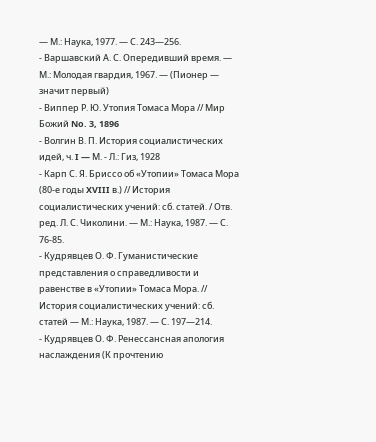— М.: Наука, 1977. — С. 243—256.
- Варшавский А. С. Опередивший время. — М.: Молодая гвардия, 1967. — (Пионер — значит первый)
- Виппер Р. Ю. Утопия Томаса Мора // Мир Божий No. 3, 1896
- Волгин В. П. История социалистических идей, ч. I — М. - Л.: Гиз, 1928
- Карп С. Я. Бриссо об «Утопии» Томаса Мора (80-е годы XVIII в.) // История социалистических учений: сб. статей. / Отв. ред. Л. С. Чиколини. — М.: Наука, 1987. — С. 76-85.
- Кудрявцев О. Ф. Гуманистические представления о справедливости и равенстве в «Утопии» Томаса Мора. // История социалистических учений: сб. статей — М.: Наука, 1987. — С. 197—214.
- Кудрявцев О. Ф. Ренессансная апология наслаждения (К прочтению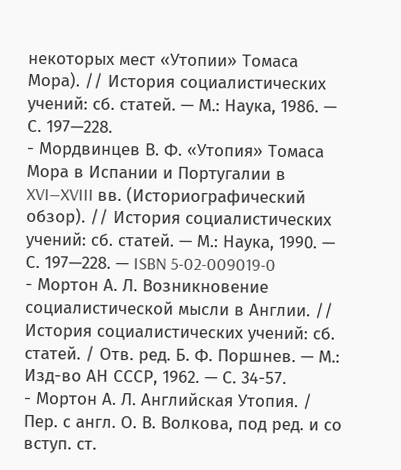некоторых мест «Утопии» Томаса Мора). // История социалистических учений: сб. статей. — М.: Наука, 1986. — С. 197—228.
- Мордвинцев В. Ф. «Утопия» Томаса Мора в Испании и Португалии в XVI—XVIII вв. (Историографический обзор). // История социалистических учений: сб. статей. — М.: Наука, 1990. — С. 197—228. — ISBN 5-02-009019-0
- Мортон А. Л. Возникновение социалистической мысли в Англии. // История социалистических учений: сб. статей. / Отв. ред. Б. Ф. Поршнев. — М.: Изд-во АН СССР, 1962. — С. 34-57.
- Мортон А. Л. Английская Утопия. / Пер. с англ. О. В. Волкова, под ред. и со вступ. ст.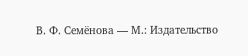В. Ф. Семёнова — М.: Издательство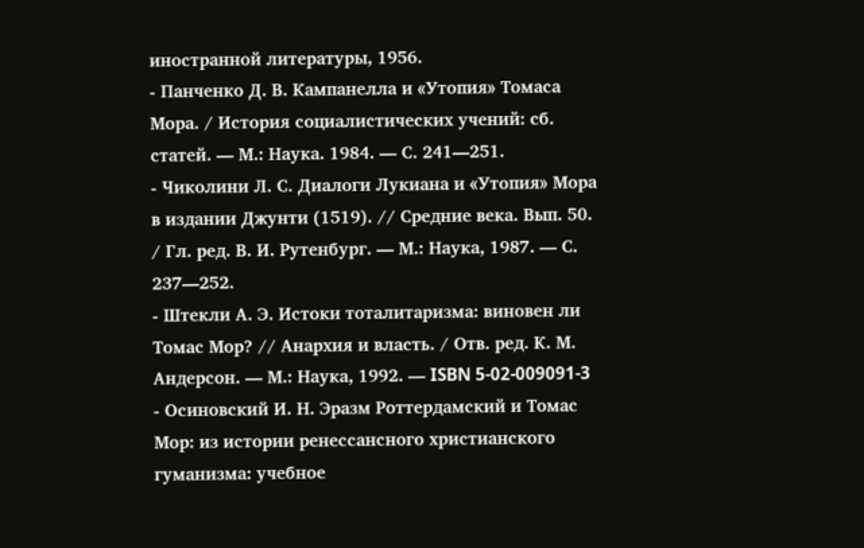иностранной литературы, 1956.
- Панченко Д. В. Кампанелла и «Утопия» Томаса Мора. / История социалистических учений: сб. статей. — М.: Наука. 1984. — С. 241—251.
- Чиколини Л. С. Диалоги Лукиана и «Утопия» Мора в издании Джунти (1519). // Средние века. Вып. 50. / Гл. ред. В. И. Рутенбург. — М.: Наука, 1987. — С. 237—252.
- Штекли А. Э. Истоки тоталитаризма: виновен ли Томас Мор? // Анархия и власть. / Отв. ред. К. М. Андерсон. — М.: Наука, 1992. — ISBN 5-02-009091-3
- Осиновский И. Н. Эразм Роттердамский и Томас Мор: из истории ренессансного христианского гуманизма: учебное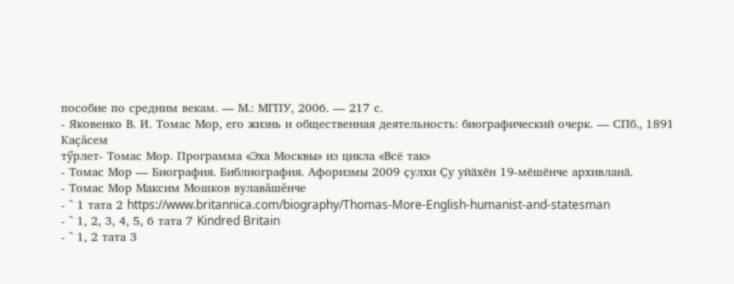пособие по средним векам. — М.: МГПУ, 2006. — 217 с.
- Яковенко В. И. Томас Мор, его жизнь и общественная деятельность: биографический очерк. — СПб., 1891
Каçăсем
тӳрлет- Томас Мор. Программа «Эха Москвы» из цикла «Всё так»
- Томас Мор — Биография. Библиография. Афоризмы 2009 ҫулхи Ҫу уйӑхӗн 19-мӗшӗнче архивланӑ.
- Томас Мор Максим Мошков вулавăшĕнче
- ^ 1 тата 2 https://www.britannica.com/biography/Thomas-More-English-humanist-and-statesman
- ^ 1, 2, 3, 4, 5, 6 тата 7 Kindred Britain
- ^ 1, 2 тата 3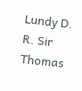Lundy D. R. Sir Thomas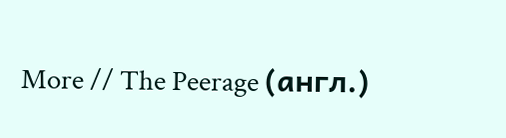More // The Peerage (англ.)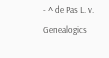- ^ de Pas L. v. Genealogics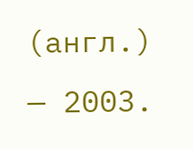(англ.) — 2003.